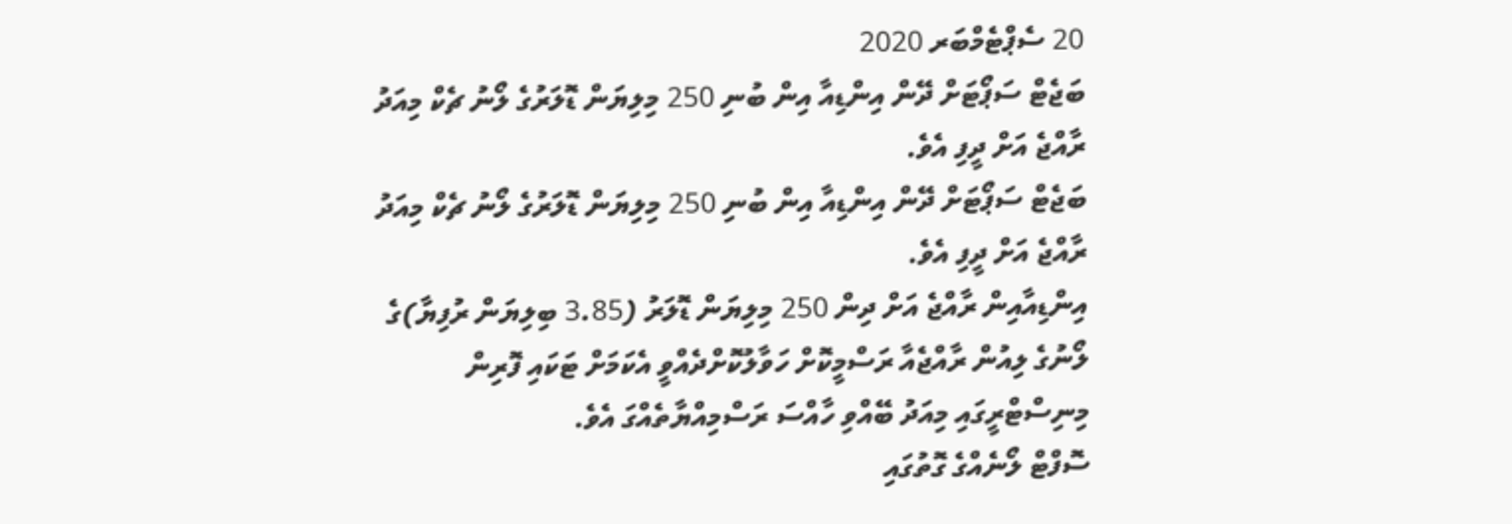20 ސެޕްޓެމްބަރ 2020
ބަޖެޓް ސަޕޯޓަށް ދޭން އިންޑިއާ އިން ބުނި 250 މިލިޔަން ޑޮލަރުގެ ލޯނު ޗެކް މިއަދު ރާއްޖެ އަށް ދީފި އެވެ.
ބަޖެޓް ސަޕޯޓަށް ދޭން އިންޑިއާ އިން ބުނި 250 މިލިޔަން ޑޮލަރުގެ ލޯނު ޗެކް މިއަދު ރާއްޖެ އަށް ދީފި އެވެ.
އިންޑިއާއިން ރާއްޖެ އަށް ދިން 250 މިލިޔަން ޑޮލަރު (3.85 ބިލިޔަން ރުފިޔާ)ގެ ލޯނުގެ ލިއުން ރާއްޖެއާ ރަސްމީކޮށް ހަވާލުކޮށްދެއްވީ އެކަމަށް ޓަކައި ފޮރިން މިނިސްޓްރީގައި މިއަދު ބޭއްވި ހާއްސަ ރަސްމިއްޔާތެއްގަ އެވެ.
ސޮފްޓް ލޯނެއްގެ ގޮތުގައި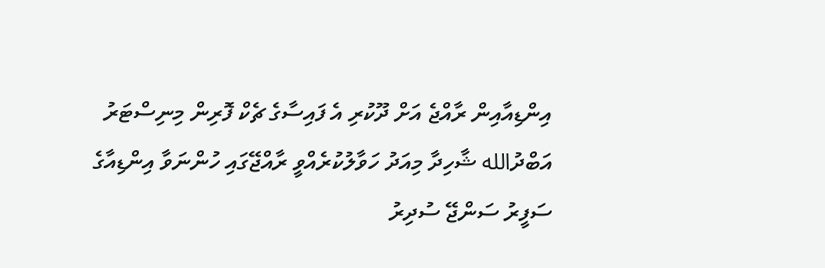އިންޑިއާއިން ރާއްޖެ އަށް ދޫކުރި އެ ފައިސާގެ ޗެކް ފޮރިން މިނިސްޓަރު އަބްދުالله ޝާހިދާ މިއަދު ހަވާލުކުރެއްވީ ރާއްޖޭގައި ހުންނަވާ އިންޑިއާގެ ސަފީރު ސަންޖޭ ސުދިރު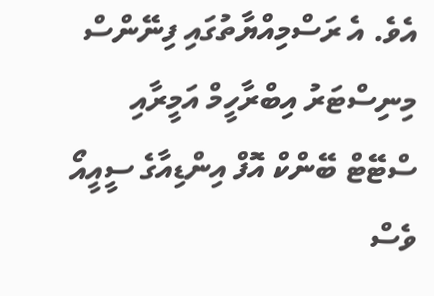އެވެ. އެ ރަސްމިއްޔާތުގައި ފިނޭންސް މިނިސްޓަރު އިބްރާހީމް އަމީރާއި ސްޓޭޓް ބޭންކް އޮފް އިންޑިއާގެ ސީއީއޯ ވެސް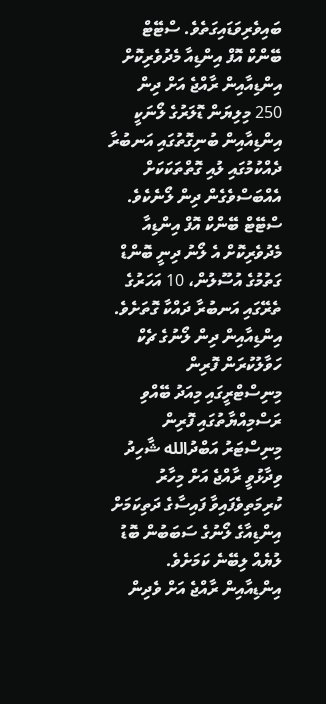ބައިވެރިވަޑައިގަތެވެ. ސްޓޭޓް ބޭންކް އޮފް އިންޑިއާ މެދުވެރިކޮށް އިންޑިއާއިން ރާއްޖެ އަށް ދިން 250 މިލިޔަން ޑޮލަރުގެ ލޯނަކީ އިންޑިއާއިން ބުނިގޮތުގައި އަނބުރާ ދެއްކުމުގައި ލުއި ގޮތްތަކަކަށް އެއްބަސްވެގެން ދިން ލޯނެކެވެ. ސްޓޭޓް ބޭންކް އޮފް އިންޑިއާ މެދުވެރިކޮށް އެ ލޯނު ދިނީ ބޮންޑް ގަތުމުގެ އުސޫލުން، 10 އަހަރުގެ ތެރޭގައި އަނބުރާ ދައްކާ ގޮތަށެވެ.
އިންޑިއާއިން ދިން ލޯނުގެ ޗެކް ހަވާލުކުރަން ފޮރިން މިނިސްޓްރީގައި މިއަދު ބޭއްވި ރަސްމިއްޔާތުގައި ފޮރިން މިނިސްޓަރު އަބްދުالله ޝާހިދު ވިދާޅުވީ ރާއްޖެ އަށް މިހާރު ކުރިމަތިވެފައިވާ ފައިސާގެ ދަތިކަމަށް އިންޑިއާގެ ލޯނުގެ ސަބަބުން ބޮޑު ލުޔެއް ލިބޭނެ ކަމަށެވެ. އިންޑިއާއިން ރާއްޖެ އަށް ވެދިން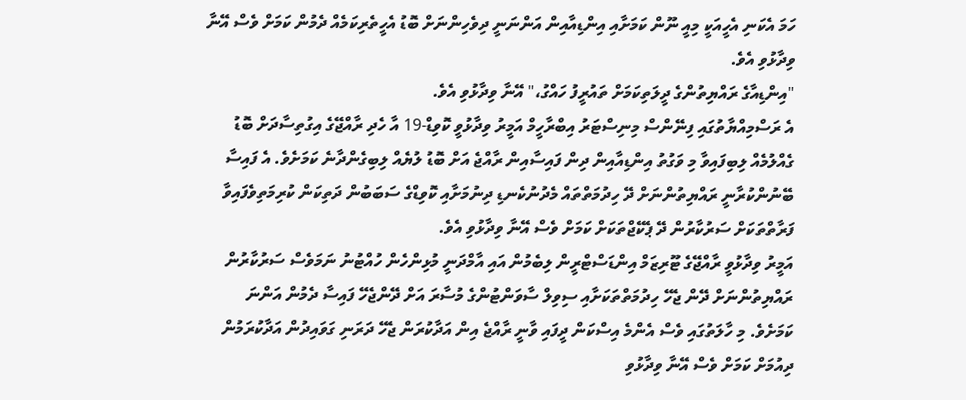ހަމަ އެކަނި އެހީއަކީ މިއީ ނޫން ކަމަށާއި އިންޑިއާއިން އަންނަނީ ދިވެހިންނަށް ބޮޑު އެހީތެރިކަމެއް ދެމުން ކަމަށް ވެސް އޭނާ ވިދާޅުވި އެވެ.
"އިންޑިއާގެ ރައްޔިތުންގެ ދީލަތިކަމަށް ތައުރީފު ހައްގު،" އޭނާ ވިދާޅުވި އެވެ.
އެ ރަސްމިއްޔާތުގައި ފިނޭންސް މިނިސްޓަރު އިބްރާހީމް އަމީރު ވިދާޅުވީ ކޮވިޑް-19 އާ ހެދި ރާއްޖޭގެ އިގުތިސާދަށް ބޮޑު ގެއްލުމެއް ލިބިފައިވާ މި ވަގުތު އިންޑިއާއިން ދިން ފައިސާއިން ރާއްޖެ އަށް ބޮޑު ލުޔެއް ލިބިގެންދާނެ ކަމަށެވެ. އެ ފައިސާ ބޭނުންކުރާނީ ރައްޔިތުންނަށް ދޭ ހިދުމަތްތައް މެދުނުކެނޑި ދިނުމަށާއި ކޮވިޑްގެ ސަބަބުން ދަތިކަން ކުރިމަތިވެފައިވާ ފަރާތްތަކަށް ސަރުކާރުން ދޭ ޕެކޭޖްތަކަށް ކަމަށް ވެސް އޭނާ ވިދާޅުވި އެވެ.
އަމީރު ވިދާޅުވީ ރާއްޖޭގެ ޓޫރިޒަމް އިންޑަސްޓްރީން ލިބެމުން އައި އާމްދަނީ މުޅިންހެން ހުއްޓުނު ނަމަވެސް ސަރުކާރުން ރައްޔިތުންނަށް ދޭން ޖެހޭ ހިދުމަތްތަކަށާއި ސިވިލް ސާވަންޓުންގެ މުސާރަ އަށް ދޭންޖެހޭ ފައިސާ ދެމުން އަންނަ ކަމަށެވެ. މި ހާލަތުގައި ވެސް އެންމެ އިސްކަން ދީފައި ވާނީ ރާއްޖެ އިން އަދާކުރަން ޖެހޭ ދަރަނި ގަވައިދުން އަދާކުރަމުން ދިއުމަށް ކަމަށް ވެސް އޭނާ ވިދާޅުވި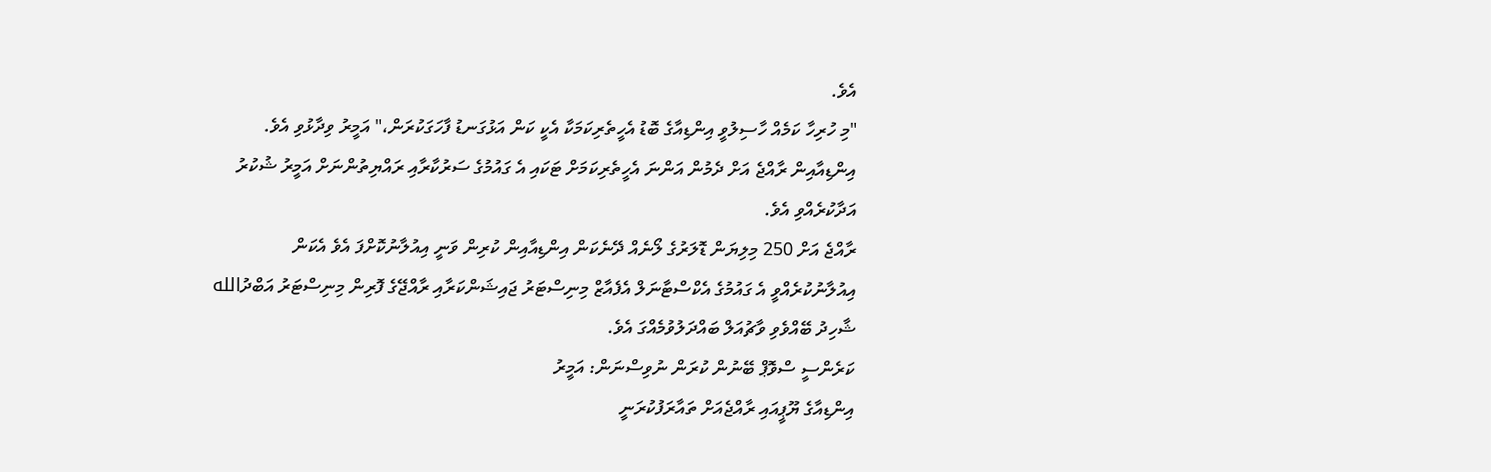އެވެ.
"މި ހުރިހާ ކަމެއް ހާސިލުވީ އިންޑިއާގެ ބޮޑު އެހީތެރިކަމަކާ އެކީ ކަން އަޅުގަނޑު ފާހަގަކުރަން،" އަމީރު ވިދާޅުވި އެވެ.
އިންޑިއާއިން ރާއްޖެ އަށް ދެމުން އަންނަ އެހީތެރިކަމަށް ޓަކައި އެ ގައުމުގެ ސަރުކާރާއި ރައްޔިތުންނަށް އަމީރު ޝުކުރު އަދާކުރެއްވި އެވެ.
ރާއްޖެ އަށް 250 މިލިޔަން ޑޮލަރުގެ ލޯނެއް ދޭނެކަން އިންޑިއާއިން ކުރިން ވަނީ އިއުލާނުކޮށްފަ އެވެ އެކަން އިއުލާނުކުރެއްވީ އެ ގައުމުގެ އެކްސްޓާނަލް އެފެއާޒް މިނިސްޓަރު ޖައިޝަންކަރާއި ރާއްޖޭގެ ފޮރިން މިނިސްޓަރު އަބްދުالله ޝާހިދު ބޭއްވެވި ވާޗުއަލް ބައްދަލުވުމެއްގަ އެވެ.
ކަރެންސީ ސްވޮޕް ބޭނުން ކުރަން ނުވިސްނަން: އަމީރު
އިންޑިއާގެ ޔޫޕީއައި ރާއްޖެއަށް ތައާރަފުކުރަނީ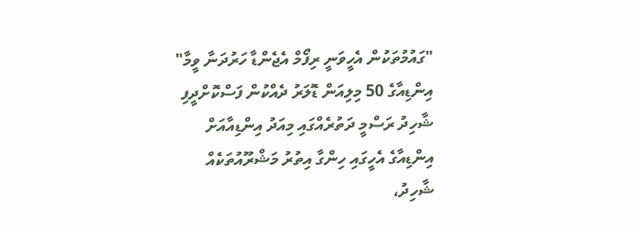"ގައުމުތަކުން އެހީވަނީ ރިފޯމް އެޖެންޑާ ހަރުދަނާ ވީމާ"
އިންޑިއާގެ 50 މިލިއަން ޑޮލަރު ދެއްކުން ފަސްކޮށްދީފި
ޝާހިދު ރަސްމީ ދަތުރެއްގައި މިއަދު އިންޑިއާއަށް
އިންޑިއާގެ އެހީގައި ހިންގާ އިތުރު މަޝްރޫއުތަކެއް
ޝާހިދު،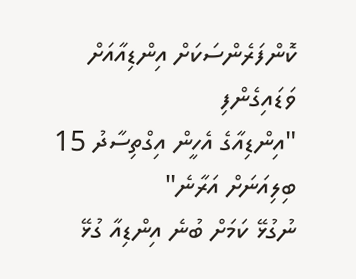ކޮންފަރެންސަކަށް އިންޑިއާއަށް ވަޑައިގެންފި
"އިންޑިއާގެ އެހީން އިގްތިސާދު 15 ބިލިއަނަށް އަރާނެ"
ނުގުޅޭ ކަމަށް ބުނެ އިންޑިއާ ގުޅޭ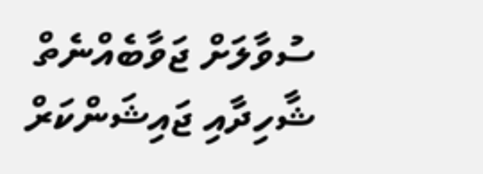ސުވާލަށް ޖަވާބެއްނެތް
ޝާހިދާއި ޖައިޝަންކަރް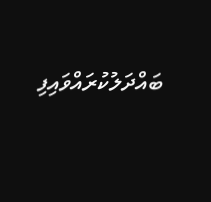ބައްދަލުކުރައްވައިފި